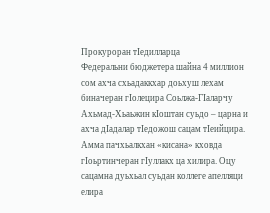Прокуроран тIедилларца
Федеральни бюджетера шайна 4 миллион сом ахча схьадаккхар доьхуш лехам биначеран гIолецира Соьлжа-ГIаларчу Ахьмад-Хьаьжин кIоштан суьдо – царна и ахча дIадалар тIедожош сацам тIеийцира.
Амма пачхьалкхан «кисана» кховда гIоьртинчеран гIуллакх ца хилира. Оцу сацамна дуьхьал суьдан коллеге апелляци елира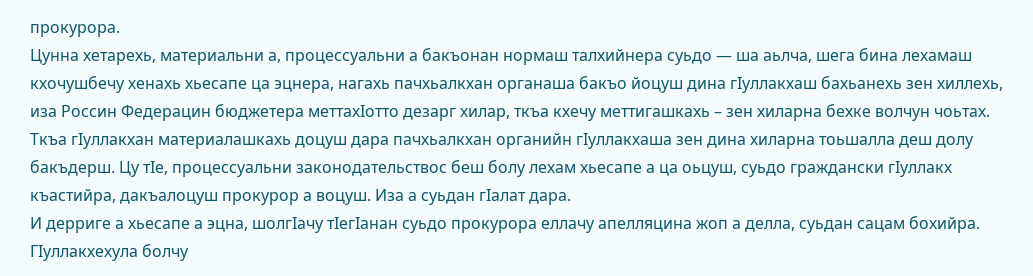прокурора.
Цунна хетарехь, материальни а, процессуальни а бакъонан нормаш талхийнера суьдо — ша аьлча, шега бина лехамаш кхочушбечу хенахь хьесапе ца эцнера, нагахь пачхьалкхан органаша бакъо йоцуш дина гIуллакхаш бахьанехь зен хиллехь, иза Россин Федерацин бюджетера меттахIотто дезарг хилар, ткъа кхечу меттигашкахь – зен хиларна бехке волчун чоьтах.
Ткъа гIуллакхан материалашкахь доцуш дара пачхьалкхан органийн гIуллакхаша зен дина хиларна тоьшалла деш долу бакъдерш. Цу тIе, процессуальни законодательствос беш болу лехам хьесапе а ца оьцуш, суьдо граждански гIуллакх къастийра, дакъалоцуш прокурор а воцуш. Иза а суьдан гIалат дара.
И дерриге а хьесапе а эцна, шолгIачу тIегIанан суьдо прокурора еллачу апелляцина жоп а делла, суьдан сацам бохийра. ГIуллакхехула болчу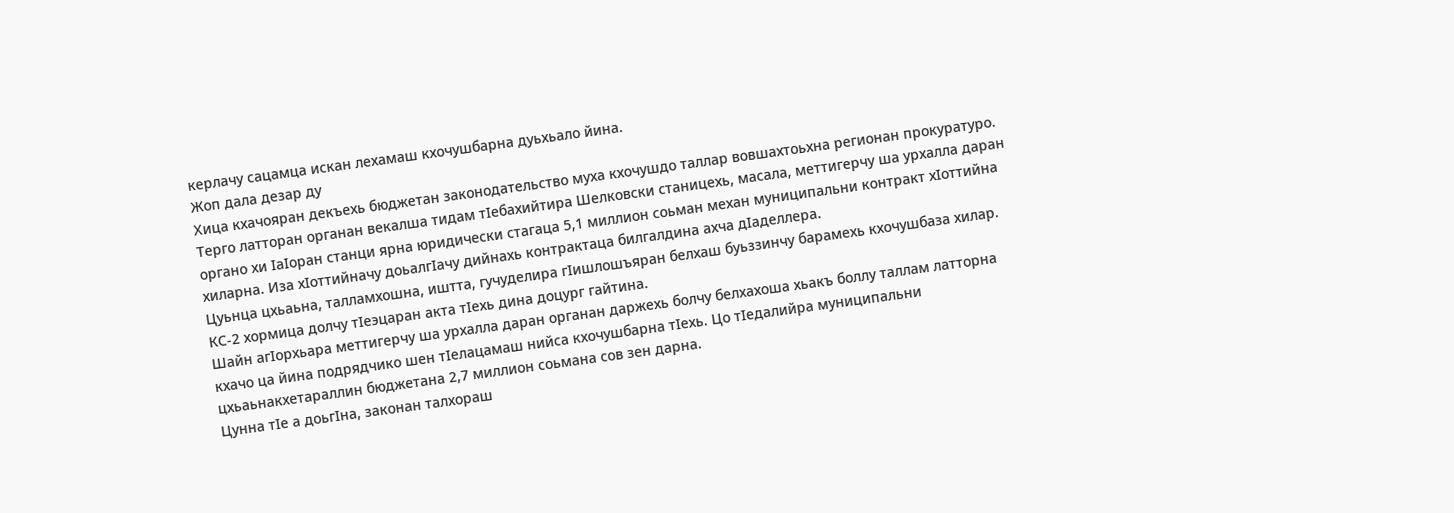керлачу сацамца искан лехамаш кхочушбарна дуьхьало йина.
Жоп дала дезар ду
Хица кхачояран декъехь бюджетан законодательство муха кхочушдо таллар вовшахтоьхна регионан прокуратуро. Терго латторан органан векалша тидам тIебахийтира Шелковски станицехь, масала, меттигерчу ша урхалла даран органо хи IаIоран станци ярна юридически стагаца 5,1 миллион соьман механ муниципальни контракт хIоттийна хиларна. Иза хIоттийначу доьалгIачу дийнахь контрактаца билгалдина ахча дIаделлера.
Цуьнца цхьаьна, талламхошна, иштта, гучуделира гIишлошъяран белхаш буьззинчу барамехь кхочушбаза хилар. КС-2 хормица долчу тIеэцаран акта тIехь дина доцург гайтина.
Шайн агIорхьара меттигерчу ша урхалла даран органан даржехь болчу белхахоша хьакъ боллу таллам латторна кхачо ца йина подрядчико шен тIелацамаш нийса кхочушбарна тIехь. Цо тIедалийра муниципальни цхьаьнакхетараллин бюджетана 2,7 миллион соьмана сов зен дарна.
Цунна тIе а доьгIна, законан талхораш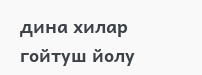дина хилар гойтуш йолу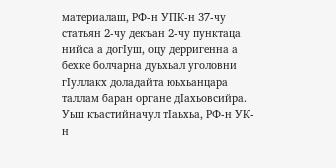материалаш, РФ-н УПК-н 37-чу статьян 2-чу декъан 2-чу пунктаца нийса а догIуш, оцу дерригенна а бехке болчарна дуьхьал уголовни гIуллакх доладайта юьхьанцара таллам баран органе дIахьовсийра.
Уьш къастийначул тIаьхьа, РФ-н УК-н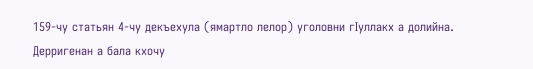159-чу статьян 4-чу декъехула (ямартло лелор) уголовни гIуллакх а долийна.
Дерригенан а бала кхочу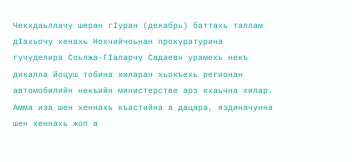Чекхдаьллачу шеран гIуран (декабрь) баттахь таллам дIахьочу хенахь Нохчийчоьнан прокуратурина гучуделира Соьлжа-ГIаларчу Садаевн урамехь некъ дикалла йоцуш тобина хиларан хьокъехь регионан автомобилийн некъийн министерстве арз кхаьчна хилар. Амма иза шен хеннахь къастийна а дацара, яздиначунна шен хеннахь жоп а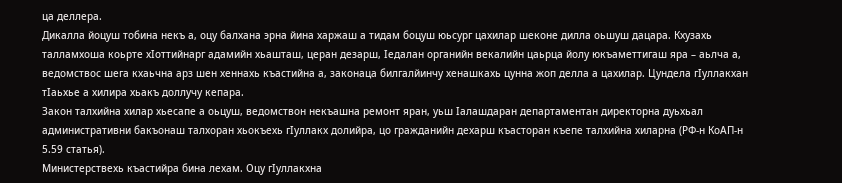ца деллера.
Дикалла йоцуш тобина некъ а, оцу балхана эрна йина харжаш а тидам боцуш юьсург цахилар шеконе дилла оьшуш дацара. Кхузахь талламхоша коьрте хIоттийнарг адамийн хьашташ, церан дезарш, Iедалан органийн векалийн цаьрца йолу юкъаметтигаш яра – аьлча а, ведомствос шега кхаьчна арз шен хеннахь къастийна а, законаца билгалйинчу хенашкахь цунна жоп делла а цахилар. Цундела гIуллакхан тIаьхье а хилира хьакъ доллучу кепара.
Закон талхийна хилар хьесапе а оьцуш, ведомствон некъашна ремонт яран, уьш Iалашдаран департаментан директорна дуьхьал административни бакъонаш талхоран хьокъехь гIуллакх долийра, цо гражданийн дехарш къасторан къепе талхийна хиларна (РФ-н КоАП-н 5.59 статья).
Министерствехь къастийра бина лехам. Оцу гIуллакхна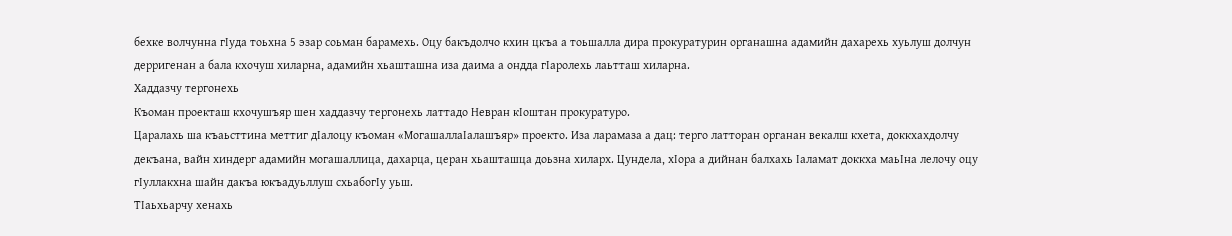бехке волчунна гIуда тоьхна 5 эзар соьман барамехь. Оцу бакъдолчо кхин цкъа а тоьшалла дира прокуратурин органашна адамийн дахарехь хуьлуш долчун дерригенан а бала кхочуш хиларна, адамийн хьашташна иза даима а ондда гIаролехь лаьтташ хиларна.
Хаддазчу тергонехь
Къоман проекташ кхочушъяр шен хаддазчу тергонехь латтадо Невран кIоштан прокуратуро.
Царалахь ша къаьсттина меттиг дIалоцу къоман «МогашаллаIалашъяр» проекто. Иза ларамаза а дац: терго латторан органан векалш кхета, доккхахдолчу декъана, вайн хиндерг адамийн могашаллица, дахарца, церан хьашташца доьзна хиларх. Цундела, хIора а дийнан балхахь Iаламат доккха маьIна лелочу оцу гIуллакхна шайн дакъа юкъадуьллуш схьабогIу уьш.
ТIаьхьарчу хенахь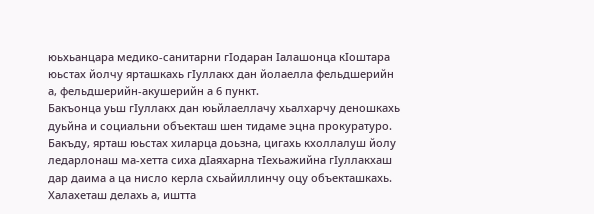юьхьанцара медико-санитарни гIодаран Iалашонца кIоштара юьстах йолчу ярташкахь гIуллакх дан йолаелла фельдшерийн а, фельдшерийн-акушерийн а 6 пункт.
Бакъонца уьш гIуллакх дан юьйлаеллачу хьалхарчу деношкахь дуьйна и социальни объекташ шен тидаме эцна прокуратуро.
Бакъду, ярташ юьстах хиларца доьзна, цигахь кхоллалуш йолу ледарлонаш ма-хетта сиха дIаяхарна тIехьажийна гIуллакхаш дар даима а ца нисло керла схьайиллинчу оцу объекташкахь.
Халахеташ делахь а, иштта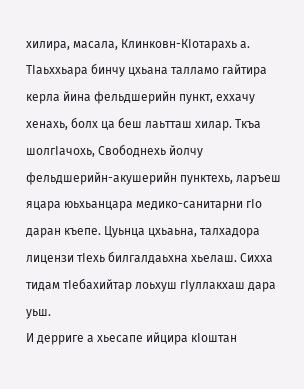хилира, масала, Клинковн-КIотарахь а. ТIаьххьара бинчу цхьана талламо гайтира керла йина фельдшерийн пункт, еххачу хенахь, болх ца беш лаьтташ хилар. Ткъа шолгIачохь, Свободнехь йолчу фельдшерийн-акушерийн пунктехь, ларъеш яцара юьхьанцара медико-санитарни гIо даран къепе. Цуьнца цхьаьна, талхадора лицензи тIехь билгалдаьхна хьелаш. Сихха тидам тIебахийтар лоьхуш гIуллакхаш дара уьш.
И дерриге а хьесапе ийцира кIоштан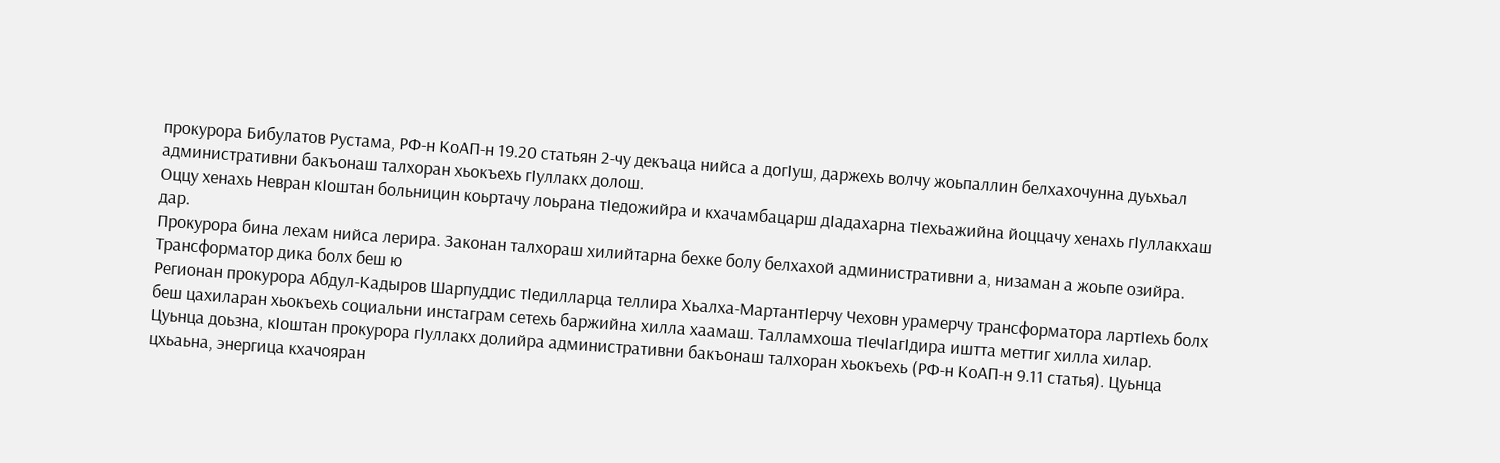прокурора Бибулатов Рустама, РФ-н КоАП-н 19.20 статьян 2-чу декъаца нийса а догIуш, даржехь волчу жоьпаллин белхахочунна дуьхьал административни бакъонаш талхоран хьокъехь гIуллакх долош.
Оццу хенахь Невран кIоштан больницин коьртачу лоьрана тIедожийра и кхачамбацарш дIадахарна тIехьажийна йоццачу хенахь гIуллакхаш дар.
Прокурора бина лехам нийса лерира. Законан талхораш хилийтарна бехке болу белхахой административни а, низаман а жоьпе озийра.
Трансформатор дика болх беш ю
Регионан прокурора Абдул-Кадыров Шарпуддис тIедилларца теллира Хьалха-МартантIерчу Чеховн урамерчу трансформатора лартIехь болх беш цахиларан хьокъехь социальни инстаграм сетехь баржийна хилла хаамаш. Талламхоша тIечIагIдира иштта меттиг хилла хилар.
Цуьнца доьзна, кIоштан прокурора гIуллакх долийра административни бакъонаш талхоран хьокъехь (РФ-н КоАП-н 9.11 статья). Цуьнца цхьаьна, энергица кхачояран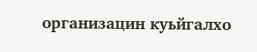организацин куьйгалхо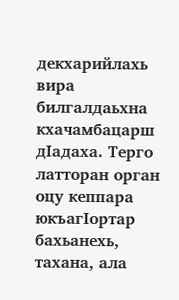декхарийлахь вира билгалдаьхна кхачамбацарш дIадаха. Терго латторан орган оцу кеппара юкъагIортар бахьанехь, тахана, ала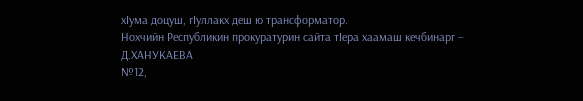хIума доцуш, гIуллакх деш ю трансформатор.
Нохчийн Республикин прокуратурин сайта тIера хаамаш кечбинарг – Д.ХАНУКАЕВА
№12,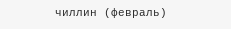чиллин (февраль)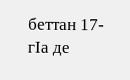беттан 17-гIа де